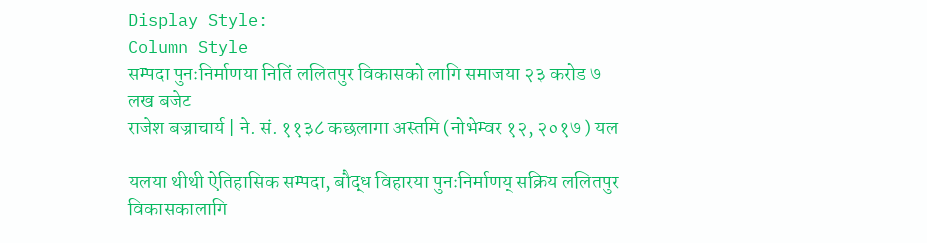Display Style:
Column Style
सम्पदा पुनःनिर्माणया नितिं ललितपुर विकासको लागि समाजया २३ करोड ७ लख बजेट
राजेश बज्राचार्य | ने. सं. ११३८ कछलागा अस्तमि (नोभेम्वर १२, २०१७ ) यल

यलया थीथी ऐतिहासिक सम्पदा, बौद्ध विहारया पुनःनिर्माणय् सक्रिय ललितपुर विकासकालागि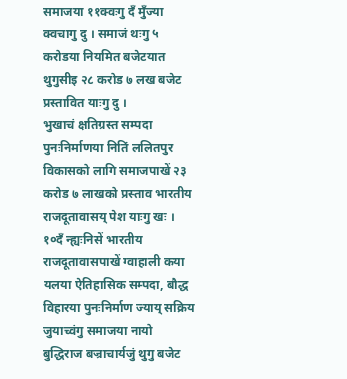समाजया ११क्वःगु दँ मुँज्या क्वचागु दु । समाजं थःगु ५ करोडया नियमित बजेटयात थुगुसीइ २८ करोड ७ लख बजेट प्रस्तावित याःगु दु ।
भुखाचं क्षतिग्रस्त सम्पदा पुनःनिर्माणया नितिं ललितपुर विकासको लागि समाजपाखें २३ करोड ७ लाखको प्रस्ताव भारतीय राजदूतावासय् पेश याःगु खः ।
१०दँ न्ह्यःनिसें भारतीय राजदूतावासपाखें ग्वाहाली कया यलया ऐतिहासिक सम्पदा, बौद्ध विहारया पुनःनिर्माण ज्याय् सक्रिय जुयाच्वंगु समाजया नायो बुद्धिराज बज्राचार्यजुं थुगु बजेट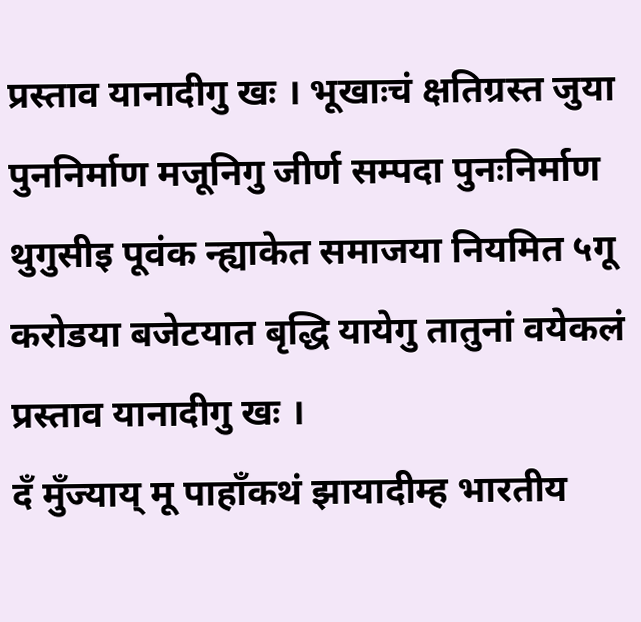प्रस्ताव यानादीगु खः । भूखाःचं क्षतिग्रस्त जुया पुननिर्माण मजूनिगु जीर्ण सम्पदा पुनःनिर्माण थुगुसीइ पूवंक न्ह्याकेत समाजया नियमित ५गू करोडया बजेटयात बृद्धि यायेगु तातुनां वयेकलं प्रस्ताव यानादीगु खः ।
दँ मुँज्याय् मू पाहाँकथं झायादीम्ह भारतीय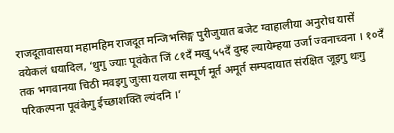राजदूतावासया महामहिम राजदूत मन्जिभसिङ्ग पुरीजुयात बजेट ग्वाहालीया अनुरोध यासें वयेकलं धयादिल, ‘थुगु ज्याः पूवंकेत जिं ८१दँ मखु ५५दँ दुम्ह ल्यायेम्हया उर्जा ज्वनाच्वना । १०दँ तक भगवानया चिठी मवइगु जुःसा यलया सम्पूर्ण मूर्त अमूर्त सम्पदायात संरक्षित जूइगु थःगु परिकल्पना पूवंकेगु ईच्छाशक्ति ल्यंदनि ।’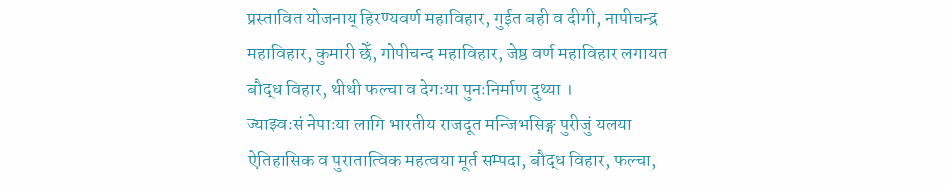प्रस्तावित योजनाय् हिरण्यवर्ण महाविहार, गुईत बही व दीगी, नापीचन्द्र महाविहार, कुमारी छेँ, गोपीचन्द महाविहार, जेष्ठ वर्ण महाविहार लगायत बौद्ध विहार, थीथी फल्चा व देगःया पुनःनिर्माण दुथ्या ।
ज्याझ्वःसं नेपाःया लागि भारतीय राजदूत मन्जिभसिङ्ग पुरीजुं यलया ऐतिहासिक व पुरातात्विक महत्वया मूर्त सम्पदा, बौद्ध विहार, फल्चा,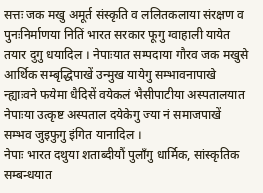सत्तः जक मखु अमूर्त संस्कृति व ललितकलाया संरक्षण व पुनःनिर्माणया नितिं भारत सरकार फूगु ग्वाहाली यायेत तयार दुगु धयादिल । नेपाःयात सम्पदाया गौरव जक मखुसे आर्थिक सम्बृद्धिपाखें उन्मुख यायेगु सम्भावनापाखे न्ह्याःवने फयेमा धैदिसें वयेकलं भैसीपाटीया अस्पतालयात नेपाःया उत्कृष्ट अस्पताल दयेकेगु ज्या नं समाजपाखें सम्भव जुइफुगु इंगित यानादिल ।
नेपाः भारत दथुया शताब्दीयौं पुलाँगु धार्मिक, सांस्कृतिक सम्बन्धयात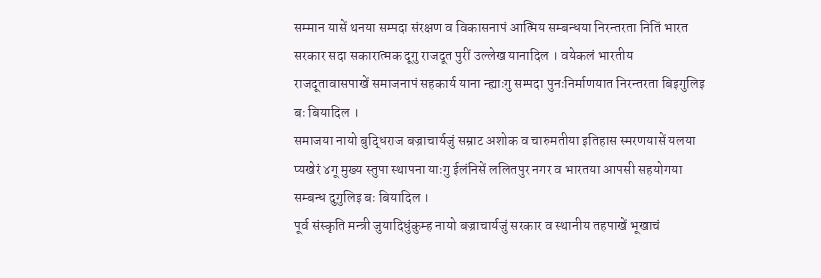सम्मान यासें थनया सम्पदा संरक्षण व विकासनापं आत्मिय सम्बन्धया निरन्तरता नितिं भारत सरकार सदा सकारात्मक दूगु राजदूत पुरीं उल्लेख यानादिल । वयेकलं भारतीय राजदूतावासपाखें समाजनापं सहकार्य याना न्ह्याःगु सम्पदा पुनःनिर्माणयात निरन्तरता बिइगुलिइ बः बियादिल ।
समाजया नायो बुद्धिराज बज्राचार्यजुं सम्राट अशोक व चारुमतीया इतिहास स्मरणयासें यलया प्यखेरं ४गू मुख्य स्तुपा स्थापना याःगु ईलंनिसें ललितपुर नगर व भारतया आपसी सहयोगया सम्बन्ध दुगुलिइ बः बियादिल ।
पूर्व संस्कृति मन्त्री जुयादिधुंकुम्ह नायो बज्राचार्यजुं सरकार व स्थानीय तहपाखें भूखाचं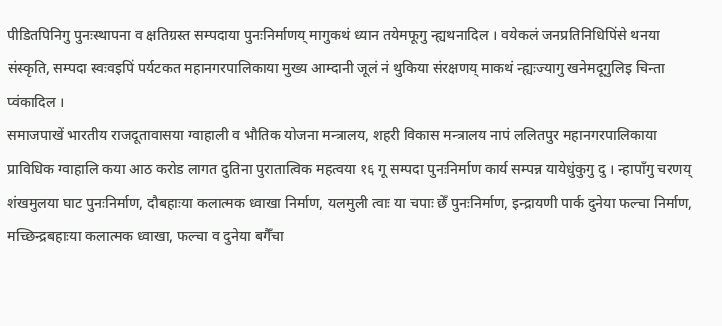पीडितपिनिगु पुनःस्थापना व क्षतिग्रस्त सम्पदाया पुनःनिर्माणय् मागुकथं ध्यान तयेमफूगु न्ह्यथनादिल । वयेकलं जनप्रतिनिधिपिंसे थनया संस्कृति, सम्पदा स्वःवइपिं पर्यटकत महानगरपालिकाया मुख्य आम्दानी जूलं नं थुकिया संरक्षणय् माकथं न्ह्यःज्यागु खनेमदूगुलिइ चिन्ता प्वंकादिल ।
समाजपाखें भारतीय राजदूतावासया ग्वाहाली व भौतिक योजना मन्त्रालय, शहरी विकास मन्त्रालय नापं ललितपुर महानगरपालिकाया प्राविधिक ग्वाहालि कया आठ करोड लागत दुतिना पुरातात्विक महत्वया १६ गू सम्पदा पुनःनिर्माण कार्य सम्पन्न यायेधुंकुगु दु । न्हापाँगु चरणय् शंखमुलया घाट पुनःनिर्माण, दौबहाःया कलात्मक ध्वाखा निर्माण, यलमुली त्वाः या चपाः छेँ पुनःनिर्माण, इन्द्रायणी पार्क दुनेया फल्चा निर्माण, मच्छिन्द्रबहाःया कलात्मक ध्वाखा, फल्चा व दुनेया बगैँचा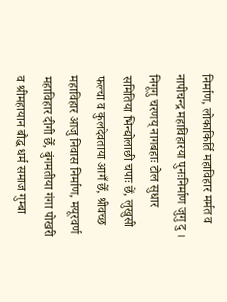निर्माण, लोकाकिर्ति महाविहार मर्मत व नापीचन्द्र महाविहारया पुनःनिर्माण जुगु दु ।
निगूगु चरणय् नागबहाः टोल सुधार समितिया भिन्द्योलाछी चपाः छें, लुखुसी फल्चा व कुलदेवताया आगँ छेँ, श्रीवच्छ महाविहार आजु निवास निर्माण, मयूरवर्ण महाविहार दीगी छेँ, बुंगमतीया गंगा पोखरी व श्रीमहायान बौद्ध धर्म समाज गुम्बा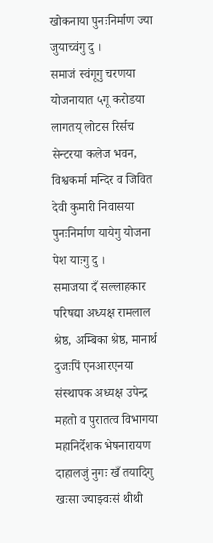खोकनाया पुनःनिर्माण ज्या जुयाच्वंगु दु ।
समाजं स्वंगूगु चरणया योजनायात ५गू करोडया लागतय् लोटस रिर्सच सेन्टरया कलेज भवन, विश्वकर्मा मन्दिर व जिवित देवी कुमारी निवासया पुनःनिर्माण यायेगु योजना पेश याःगु दु ।
समाजया दँ सल्लाहकार परिषद्या अध्यक्ष रामलाल श्रेष्ठ, अम्बिका श्रेष्ठ, मानार्थ दुजःपिं एनआरएनया संस्थापक अध्यक्ष उपेन्द्र महतो व पुरातत्व विभागया महानिर्देशक भेषनारायण दाहालजुं नुगः खँ तयादिगु खःसा ज्याझ्वःसं थीथी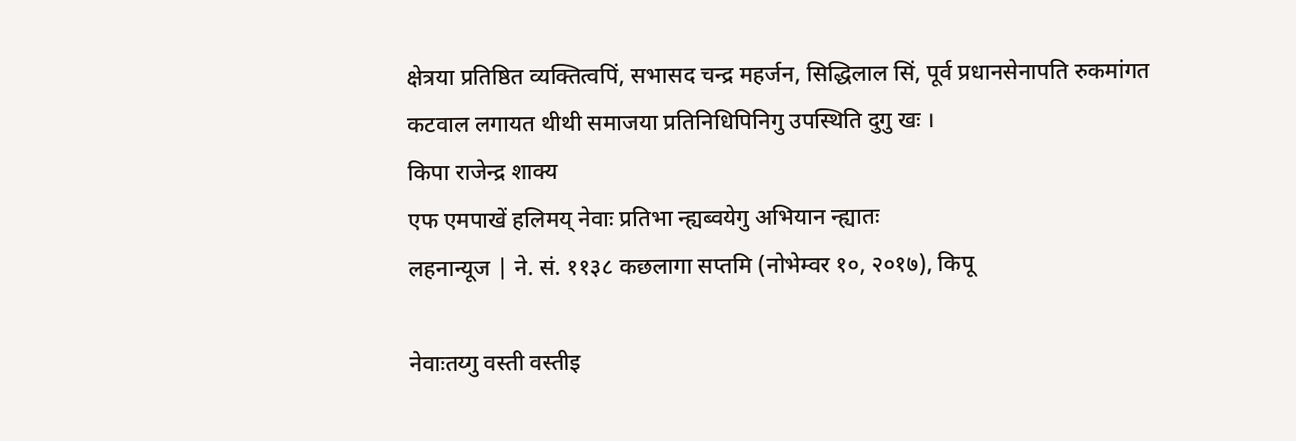क्षेत्रया प्रतिष्ठित व्यक्तित्वपिं, सभासद चन्द्र महर्जन, सिद्धिलाल सिं, पूर्व प्रधानसेनापति रुकमांगत कटवाल लगायत थीथी समाजया प्रतिनिधिपिनिगु उपस्थिति दुगु खः ।
किपा राजेन्द्र शाक्य
एफ एमपाखें हलिमय् नेवाः प्रतिभा न्ह्यब्वयेगु अभियान न्ह्यातः
लहनान्यूज | ने. सं. ११३८ कछलागा सप्तमि (नोभेम्वर १०, २०१७), किपू

नेवाःतय्गु वस्ती वस्तीइ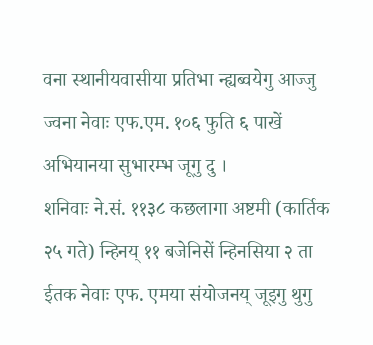वना स्थानीयवासीया प्रतिभा न्ह्यब्वयेगु आज्जु ज्वना नेवाः एफ.एम. १०६ फुति ६ पाखें अभियानया सुभारम्भ जूगु दु ।
शनिवाः ने.सं. ११३८ कछलागा अष्टमी (कार्तिक २५ गते) न्हिनय् ११ बजेनिसें न्हिनसिया २ ता ईतक नेवाः एफ. एमया संयोजनय् जूइगु थुगु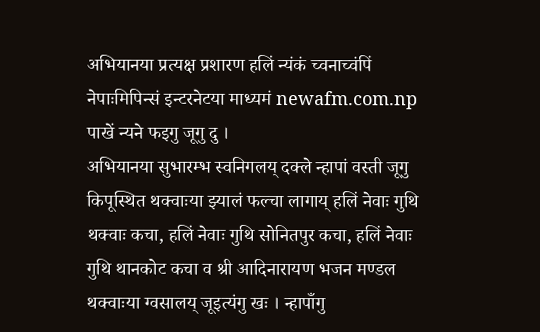अभियानया प्रत्यक्ष प्रशारण हलिं न्यंकं च्वनाच्वंपिं नेपाःमिपिन्सं इन्टरनेटया माध्यमं newafm.com.np पाखें न्यने फइगु जूगु दु ।
अभियानया सुभारम्भ स्वनिगलय् दक्ले न्हापां वस्ती जूगु किपूस्थित थक्वाःया झ्यालं फल्चा लागाय् हलिं नेवाः गुथि थक्वाः कचा, हलिं नेवाः गुथि सोनितपुर कचा, हलिं नेवाः गुथि थानकोट कचा व श्री आदिनारायण भजन मण्डल थक्वाःया ग्वसालय् जूइत्यंगु खः । न्हापाँगु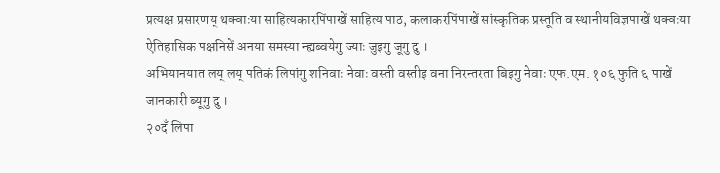प्रत्यक्ष प्रसारणय् थक्वाःया साहित्यकारपिंपाखें साहित्य पाठ, कलाकरपिंपाखें सांस्कृतिक प्रस्तूति व स्थानीयविज्ञपाखें थक्वःया ऐतिहासिक पक्षनिसें अनया समस्या न्ह्यब्वयेगु ज्याः जुइगु जूगु दु ।
अभियानयात लय् लय् पतिकं लिपांगु शनिवाः नेवाः वस्ती वस्तीइ वना निरन्तरता बिइगु नेवाः एफ.एम. १०६ फुति ६ पाखें जानकारी ब्यूगु दु ।
२०दँ लिपा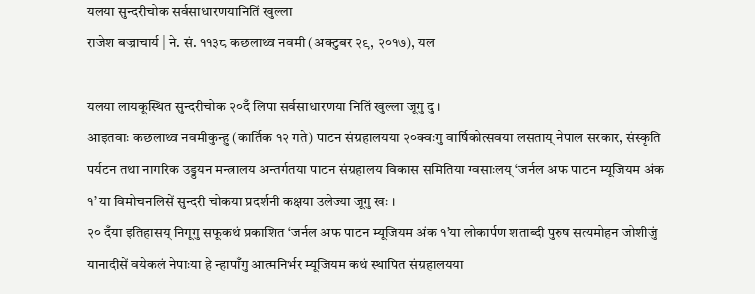यलया सुन्दरीचोक सर्वसाधारणयानितिं खुल्ला
राजेश बज्राचार्य | ने. सं. ११३८ कछलाथ्व नवमी (अक्टुबर २९, २०१७), यल

यलया लायकूस्थित सुन्दरीचोक २०दँ लिपा सर्वसाधारणया नितिं खुल्ला जूगु दु ।
आइतवाः कछलाथ्व नवमीकुन्हु (कार्तिक १२ गते) पाटन संग्रहालयया २०क्वःगु वार्षिकोत्सवया लसताय् नेपाल सरकार, संस्कृति पर्यटन तथा नागरिक उड्डयन मन्त्रालय अन्तर्गतया पाटन संग्रहालय विकास समितिया ग्वसाःलय् ‘जर्नल अफ पाटन म्यूजियम अंक १’ या विमोचनलिसें सुन्दरी चोकया प्रदर्शनी कक्षया उलेज्या जूगु खः ।
२० दँया इतिहासय् निगूगु सफूकथं प्रकाशित ‘जर्नल अफ पाटन म्यूजियम अंक १’या लोकार्पण शताब्दी पुरुष सत्यमोहन जोशीजुं यानादीसें वयेकलं नेपाःया हे न्हापाँगु आत्मनिर्भर म्यूजियम कथं स्थापित संग्रहालयया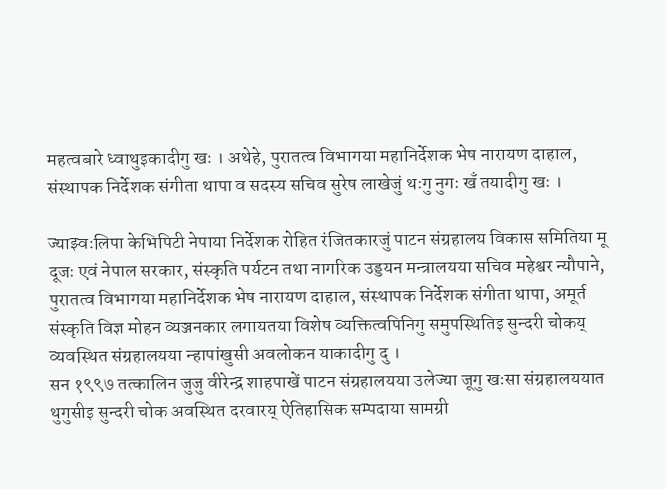महत्वबारे ध्वाथुइकादीगु खः । अथेहे, पुरातत्व विभागया महानिर्देशक भेष नारायण दाहाल, संस्थापक निर्देशक संगीता थापा व सदस्य सचिव सुरेष लाखेजुं थःगु नुगः खँ तयादीगु खः ।

ज्याझ्वःलिपा केभिपिटी नेपाया निर्देशक रोहित रंजितकारजुं पाटन संग्रहालय विकास समितिया मू दूजः एवं नेपाल सरकार, संस्कृति पर्यटन तथा नागरिक उड्डयन मन्त्रालयया सचिव महेश्वर न्यौपाने, पुरातत्व विभागया महानिर्देशक भेष नारायण दाहाल, संस्थापक निर्देशक संगीता थापा, अमूर्त संस्कृति विज्ञ मोहन व्यञ्जनकार लगायतया विशेष व्यक्तित्वपिनिगु समुपस्थितिइ सुन्दरी चोकय् व्यवस्थित संग्रहालयया न्हापांखुसी अवलोकन याकादीगु दु ।
सन १९९७ तत्कालिन जुजु वीरेन्द्र शाहपाखें पाटन संग्रहालयया उलेज्या जूगु खःसा संग्रहालययात थुगुसीइ सुन्दरी चोक अवस्थित दरवारय् ऐतिहासिक सम्पदाया सामग्री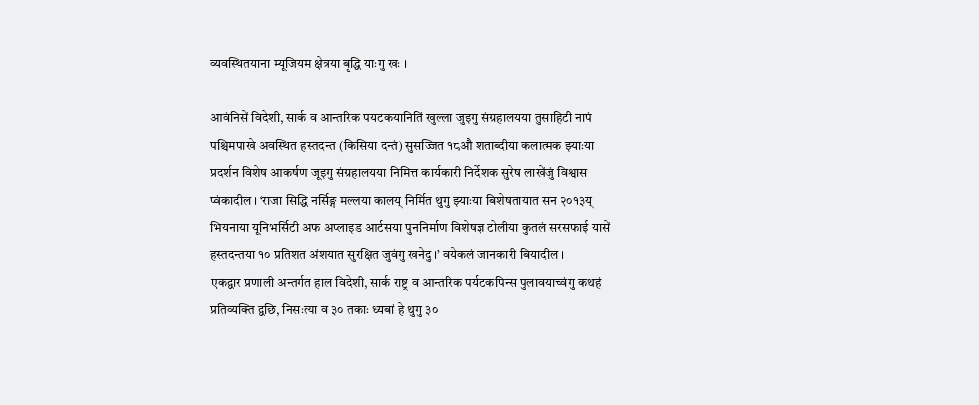व्यवस्थितयाना म्यूजियम क्षेत्रया बृद्धि याःगु खः ।

आवंनिसें विदेशी, सार्क व आन्तरिक पयटकयानितिं खुल्ला जुइगु संग्रहालयया तुसाहिटी नापं पश्चिमपाखे अवस्थित हस्तदन्त (किसिया दन्तं) सुसज्जित १८औ शताब्दीया कलात्मक झ्याःया प्रदर्शन विशेष आकर्षण जूइगु संग्रहालयया निमित्त कार्यकारी निर्देशक सुरेष लाखेंजुं विश्वास प्वंकादील । ‘राजा सिद्धि नर्सिङ्ग मल्लया कालय् निर्मित थुगु झ्याःया बिशेषतायात सन २०१३य् भियनाया यूनिभर्सिटी अफ अप्लाइड आर्टसया पुननिर्माण विशेषज्ञ टोलीया कुतलं सरसफाई यासें हस्तदन्तया १० प्रतिशत अंशयात सुरक्षित जुवंगु खनेदु ।’ वयेकलं जानकारी बियादील ।
एकद्वार प्रणाली अन्तर्गत हाल विदेशी, सार्क राष्ट्र व आन्तरिक पर्यटकपिन्स पुलावयाच्वंगु कथहं प्रतिव्यक्ति द्वछि, निसःत्या व ३० तकाः ध्यबां हे थुगु ३०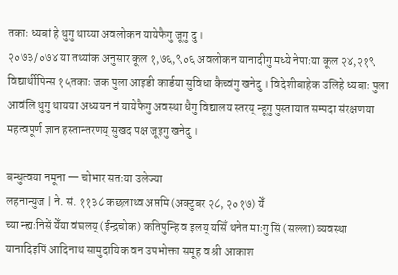तकाः ध्यबां हे थुगु थाय्या अवलोकन यायेफैगु जूगु दु ।
२०७३/०७४ या तथ्यांक अनुसार कूल १,७६,९०६ अवलोकन यानादीगु मध्ये नेपाःया कूल २४,२१९ विद्यार्थीपिन्स १५तकाः जक पुला आइडी कार्डया सुविधा कैच्वंगु खनेदु । विदेशीबाहेक उलिहे ध्यबाः पुला आवंलि थुगु थायया अध्ययन नं यायेफैगु अवस्था धैगु विद्यालय स्तरय् न्हूगु पुस्तायात सम्पदा संरक्षणया महत्वपूर्ण ज्ञान हस्तान्तरणय् सुखद पक्ष जूइगु खनेदु ।

बन्धुत्वया नमूना — चोभार सतःया उलेज्या
लहनान्युज | ने. सं. ११३८ कछलाथ्व अप्तमि (अक्टुबर २८, २०१७) येँ
च्या न्ह्यःनिसें येँया वंघलय् (ईन्द्रचोक) कतिपुन्हि व इलय् यसिँ थनेत माःगु सिं (सल्ला) व्यवस्था यानादिइपिं आदिनाथ सामुदायिक वन उपभोक्ता समूह व श्री आकाश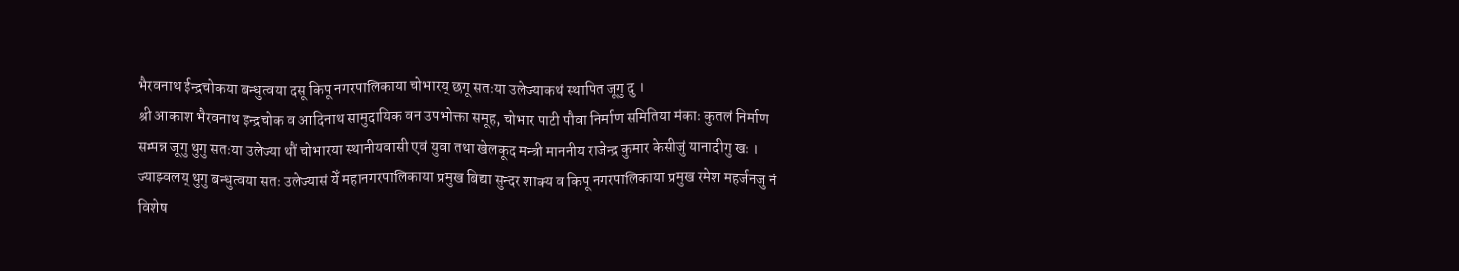भैरवनाथ ईन्द्रचोकया बन्धुत्वया दसू किपू नगरपालिकाया चोभारय् छगू सतःया उलेज्याकथं स्थापित जूगु दु ।
श्री आकाश भैरवनाथ इन्द्रचोक व आदिनाथ सामुदायिक वन उपभोक्ता समूह, चोभार पाटी पौवा निर्माण समितिया मंकाः कुतलं निर्माण सम्पन्न जूगु थुगु सतःया उलेज्या थौं चोभारया स्थानीयवासी एवं युवा तथा खेलकूद मन्त्री माननीय राजेन्द्र कुमार केसीजुं यानादीगु खः ।
ज्याझ्वलय् थुगु बन्धुत्वया सतः उलेज्यासं येँ महानगरपालिकाया प्रमुख बिद्या सुन्दर शाक्य व किपू नगरपालिकाया प्रमुख रमेश महर्जनजु नं विशेष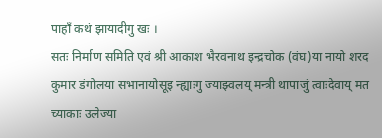पाहाँ कथं झायादीगु खः ।
सतः निर्माण समिति एवं श्री आकाश भैरवनाथ इन्द्रचोक (वंघ)या नायो शरद कुमार डंगोलया सभानायोसूइ न्ह्याःगु ज्याझ्वलय् मन्त्री थापाजुं त्वाःदेवाय् मत च्याकाः उलेज्या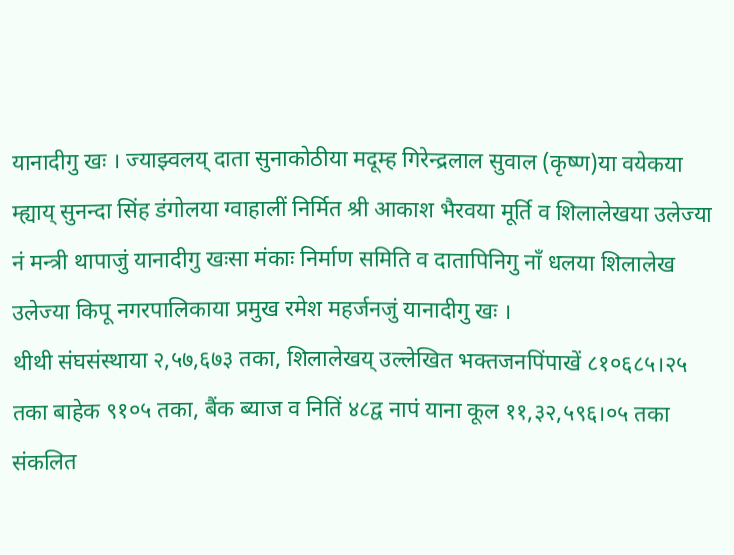यानादीगु खः । ज्याझ्वलय् दाता सुनाकोठीया मदूम्ह गिरेन्द्रलाल सुवाल (कृष्ण)या वयेकया म्ह्याय् सुनन्दा सिंह डंगोलया ग्वाहालीं निर्मित श्री आकाश भैरवया मूर्ति व शिलालेखया उलेज्या नं मन्त्री थापाजुं यानादीगु खःसा मंकाः निर्माण समिति व दातापिनिगु नाँ धलया शिलालेख उलेज्या किपू नगरपालिकाया प्रमुख रमेश महर्जनजुं यानादीगु खः ।
थीथी संघसंस्थाया २,५७,६७३ तका, शिलालेखय् उल्लेखित भक्तजनपिंपाखें ८१०६८५।२५ तका बाहेक ९१०५ तका, बैंक ब्याज व नितिं ४८द्व नापं याना कूल ११,३२,५९६।०५ तका संकलित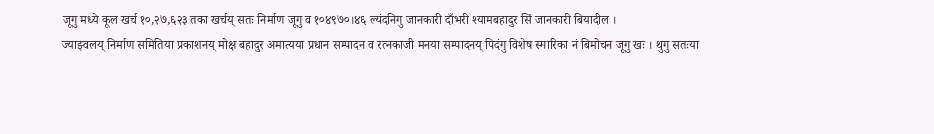जूगु मध्ये कूल खर्च १०,२७,६२३ तका खर्चय् सतः निर्माण जूगु व १०४९७०।४६ ल्यंदनिगु जानकारी दाँभरी श्यामबहादुर सिं जानकारी बियादील ।
ज्याझ्वलय् निर्माण समितिया प्रकाशनय् मोक्ष बहादुर अमात्यया प्रधान सम्पादन व रत्नकाजी मनया सम्पादनय् पिदंगु विशेष स्मारिका नं बिमोचन जूगु खः । थुगु सतःया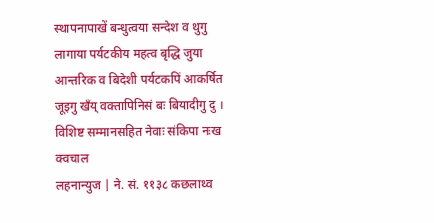स्थापनापाखें बन्धुत्वया सन्देश व थुगु लागाया पर्यटकीय महत्व बृद्धि जुया आन्तरिक व बिदेशी पर्यटकपिं आकर्षित जूइगु खँय् वक्तापिनिसं बः बियादीगु दु ।
विशिष्ट सम्मानसहित नेवाः संकिपा नःख क्वचाल
लहनान्युज | ने. सं. ११३८ कछलाथ्व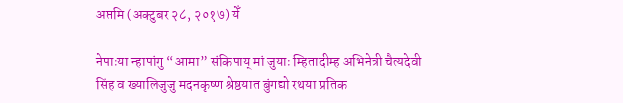अप्तमि (अक्टुबर २८, २०१७) येँ

नेपाःया न्हापांगु “आमा” संकिपाय् मां जुयाः म्हितादीम्ह अभिनेत्री चैत्यदेवी सिंह व ख्यालिजुजु मदनकृष्ण श्रेष्ठयात बुंगद्यो रथया प्रतिक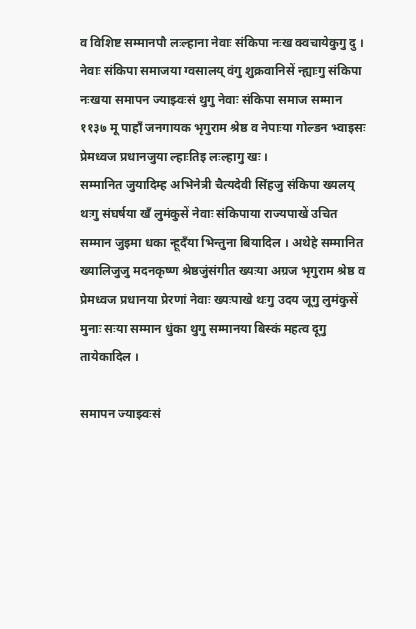व विशिष्ट सम्मानपौ लःल्हाना नेवाः संकिपा नःख क्वचायेकुगु दु ।
नेवाः संकिपा समाजया ग्वसालय् वंगु शुक्रवानिसें न्ह्याःगु संकिपा नःखया समापन ज्याझ्वःसं थुगु नेवाः संकिपा समाज सम्मान ११३७ मू पाहाँ जनगायक भृगुराम श्रेष्ठ व नेपाःया गोल्डन भ्वाइसः प्रेमध्वज प्रधानजुया ल्हाःतिइ लःल्हागु खः ।
सम्मानित जुयादिम्ह अभिनेत्री चैत्यदेवी सिंहजु संकिपा ख्यलय् थःगु संघर्षया खँ लुमंकुसें नेवाः संकिपाया राज्यपाखें उचित सम्मान जुइमा धका न्हूदँया भिन्तुना बियादिल । अथेहे सम्मानित ख्यालिजुजु मदनकृष्ण श्रेष्ठजुंसंगीत ख्यःया अग्रज भृगुराम श्रेष्ठ व प्रेमध्वज प्रधानया प्रेरणां नेवाः ख्यःपाखे थःगु उदय जूगु लुमंकुसें मुनाः सःया सम्मान धुंका थुगु सम्मानया बिस्कं महत्व दूगु तायेकादिल ।

समापन ज्याझ्वःसं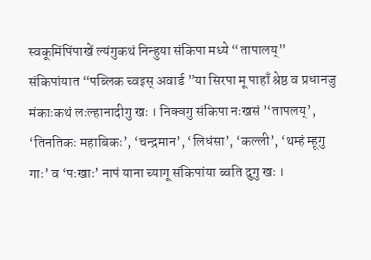स्वकूमिंपिंपाखें ल्यंगुकथं निन्हुया संकिपा मध्ये “तापालय्” संकिपांयात “पब्लिक च्वइस् अवार्ड ”या सिरपा मू पाहाँ श्रेष्ठ व प्रधानजु मंकाःकथं लःल्हानादीगु खः । निक्वगु संकिपा नःखसं ’‘तापलय्’, ‘तिनतिकः महाबिकः’, ‘चन्द्रमान’, ‘लिधंसा’, ‘कल्ली’, ‘थम्हं म्हूगु गाः’ व ‘पःखाः’ नापं याना च्यागू संकिपांया ब्वति दुगु खः ।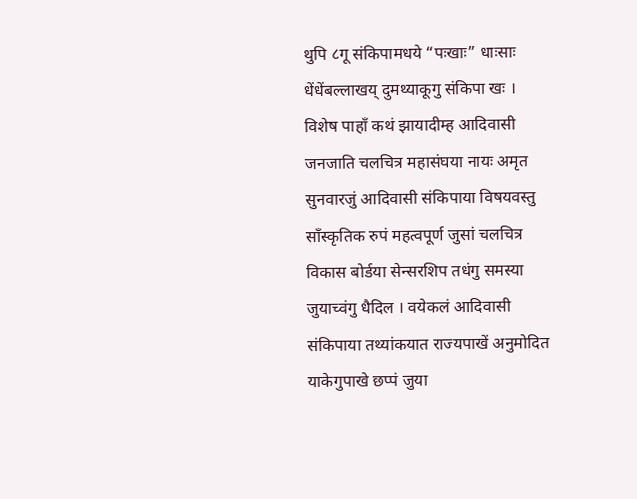थुपि ८गू संकिपामधये “पःखाः” धाःसाः धेंधेंबल्लाखय् दुमथ्याकूगु संकिपा खः ।
विशेष पाहाँ कथं झायादीम्ह आदिवासी जनजाति चलचित्र महासंघया नायः अमृत सुनवारजुं आदिवासी संकिपाया विषयवस्तु साँस्कृतिक रुपं महत्वपूर्ण जुसां चलचित्र विकास बोर्डया सेन्सरशिप तधंगु समस्या जुयाच्वंगु धैदिल । वयेकलं आदिवासी संकिपाया तथ्यांकयात राज्यपाखें अनुमोदित याकेगुपाखे छप्पं जुया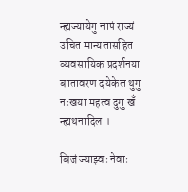न्ह्यज्यायेगु नापं राज्यं उचित मान्यतासहित व्यवसायिक प्रदर्शनया बातावरण दयेकेत थुगु नःखया महत्व दुगु खँ न्ह्यथनादिल ।

बिजं ज्याझ्वः नेवाः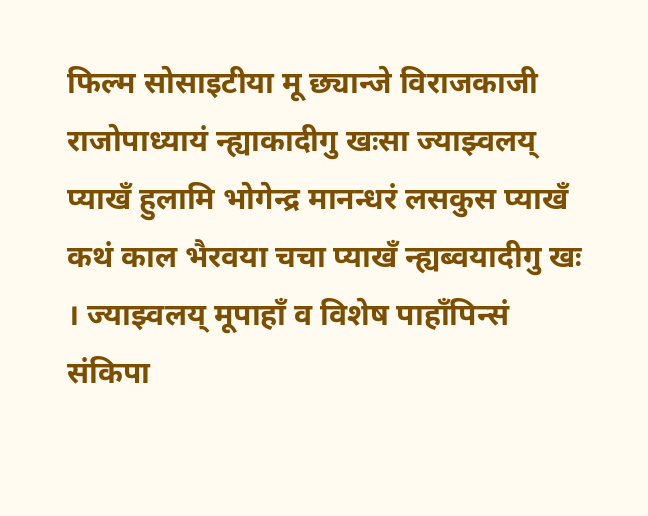फिल्म सोसाइटीया मू छ्यान्जे विराजकाजी राजोपाध्यायं न्ह्याकादीगु खःसा ज्याझ्वलय् प्याखँ हुलामि भोगेन्द्र मानन्धरं लसकुस प्याखँ कथं काल भैरवया चचा प्याखँ न्ह्यब्वयादीगु खः । ज्याझ्वलय् मूपाहाँ व विशेष पाहाँपिन्सं संकिपा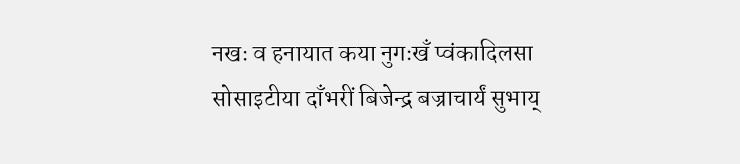नखः व हनायात कया नुगःखँ प्वंकादिलसा सोसाइटीया दाँभरीं बिजेन्द्र बज्राचार्यं सुभाय्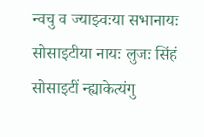न्वचु व ज्याझ्वःया सभानायः सोसाइटीया नायः लुजः सिंहं सोसाइटीं न्ह्याकेत्यंगु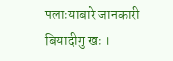पलाःयाबारे जानकारी बियादीगु खः ।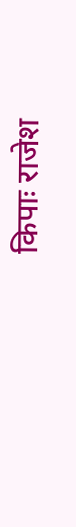किपाः राजेश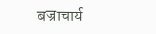बज्राचार्य